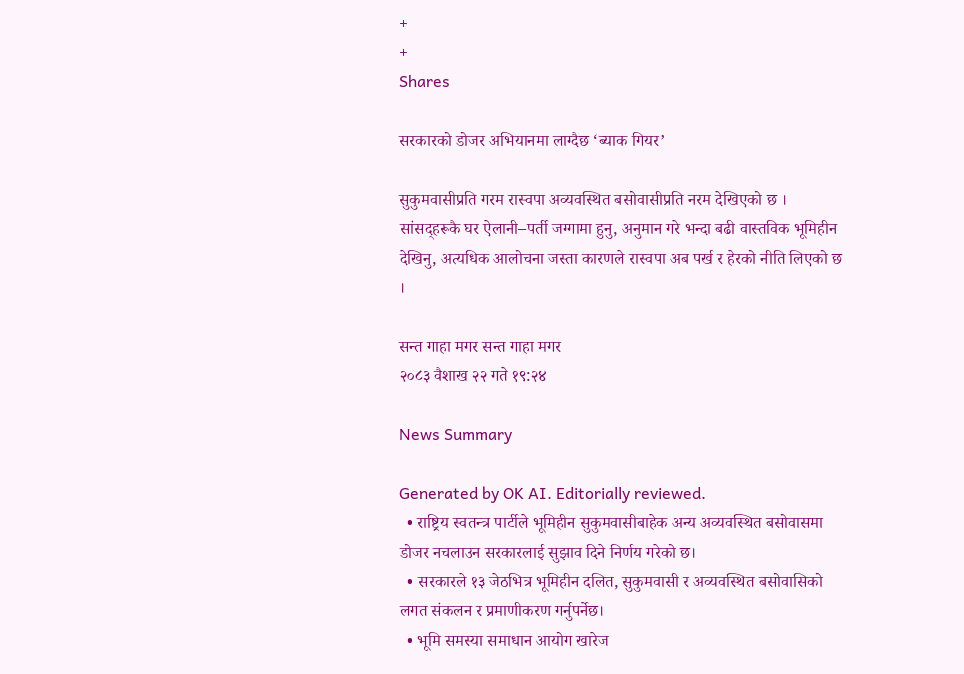+
+
Shares

सरकारको डोजर अभियानमा लाग्दैछ ‘ब्याक गियर’

सुकुमवासीप्रति गरम रास्वपा अव्यवस्थित बसोवासीप्रति नरम देखिएको छ । सांसद्हरूकै घर ऐलानी–पर्ती जग्गामा हुनु, अनुमान गरे भन्दा बढी वास्तविक भूमिहीन देखिनु, अत्यधिक आलोचना जस्ता कारणले रास्वपा अब पर्ख र हेरको नीति लिएको छ ।

सन्त गाहा मगर सन्त गाहा मगर
२०८३ वैशाख २२ गते १९:२४

News Summary

Generated by OK AI. Editorially reviewed.
  • राष्ट्रिय स्वतन्त्र पार्टीले भूमिहीन सुकुमवासीबाहेक अन्य अव्यवस्थित बसोवासमा डोजर नचलाउन सरकारलाई सुझाव दिने निर्णय गरेको छ।
  • सरकारले १३ जेठभित्र भूमिहीन दलित, सुकुमवासी र अव्यवस्थित बसोवासिको लगत संकलन र प्रमाणीकरण गर्नुपर्नेछ।
  • भूमि समस्या समाधान आयोग खारेज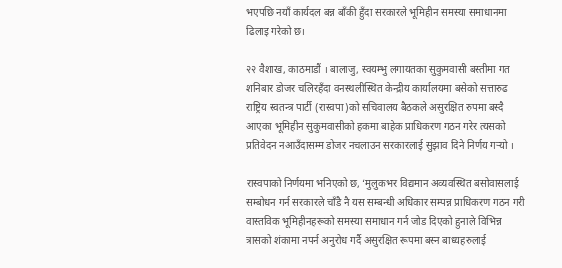भएपछि नयाँ कार्यदल बन्न बाँकी हुँदा सरकारले भूमिहीन समस्या समाधानमा ढिलाइ गरेको छ।

२२ वैशाख, काठमाडौं । बालाजु, स्वयम्भु लगायतका सुकुमवासी बस्तीमा गत शनिबार डोजर चलिरहँदा वनस्थलीस्थित केन्द्रीय कार्यालयमा बसेको सत्तारुढ राष्ट्रिय स्वतन्त्र पार्टी (रास्वपा)को सचिवालय बैठकले असुरक्षित रुपमा बस्दै आएका भूमिहीन सुकुमवासीको हकमा बाहेक प्राधिकरण गठन गरेर त्यसको प्रतिवेदन नआउँदासम्म डोजर नचलाउन सरकारलाई सुझाव दिने निर्णय गर्‍यो ।

रास्वपाको निर्णयमा भनिएको छ, ‘मुलुकभर विद्यमान अव्यवस्थित बसोवासलाई सम्बोधन गर्न सरकारले चाँडै नै यस सम्बन्धी अधिकार सम्पन्न प्राधिकरण गठन गरी वास्तविक भूमिहीनहरूको समस्या समाधान गर्न जोड दिएको हुनाले विभिन्न त्रासको शंकामा नपर्न अनुरोध गर्दै असुरक्षित रूपमा बस्न बाध्यहरुलाई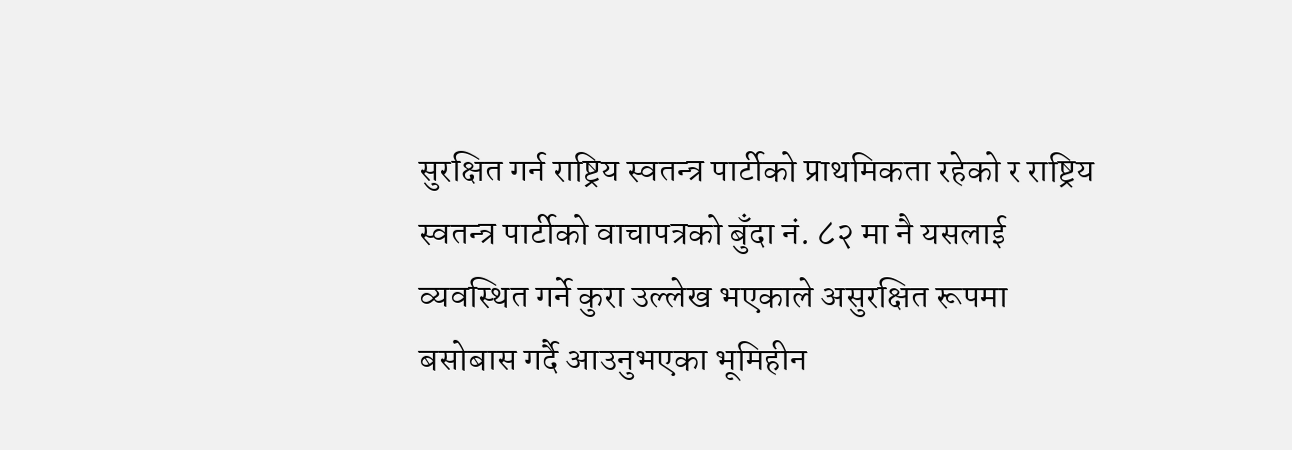सुरक्षित गर्न राष्ट्रिय स्वतन्त्र पार्टीको प्राथमिकता रहेको र राष्ट्रिय स्वतन्त्र पार्टीको वाचापत्रको बुँदा नं. ८२ मा नै यसलाई व्यवस्थित गर्ने कुरा उल्लेख भएकाले असुरक्षित रूपमा बसोबास गर्दै आउनुभएका भूमिहीन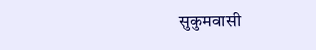सुकुमवासी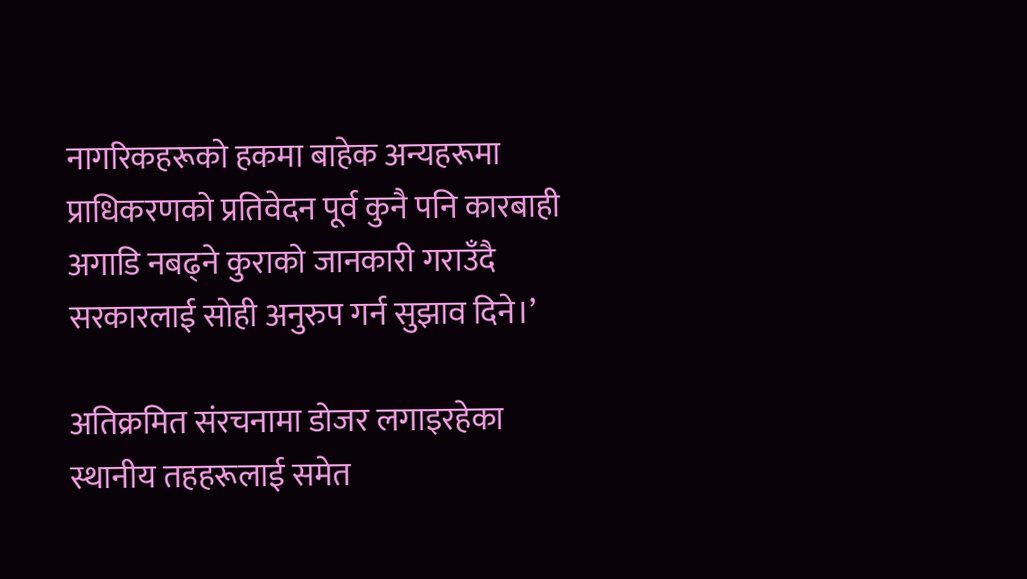नागरिकहरूको हकमा बाहेक अन्यहरूमा प्राधिकरणको प्रतिवेदन पूर्व कुनै पनि कारबाही अगाडि नबढ्ने कुराको जानकारी गराउँदै सरकारलाई सोही अनुरुप गर्न सुझाव दिने।’

अतिक्रमित संरचनामा डोजर लगाइरहेका स्थानीय तहहरूलाई समेत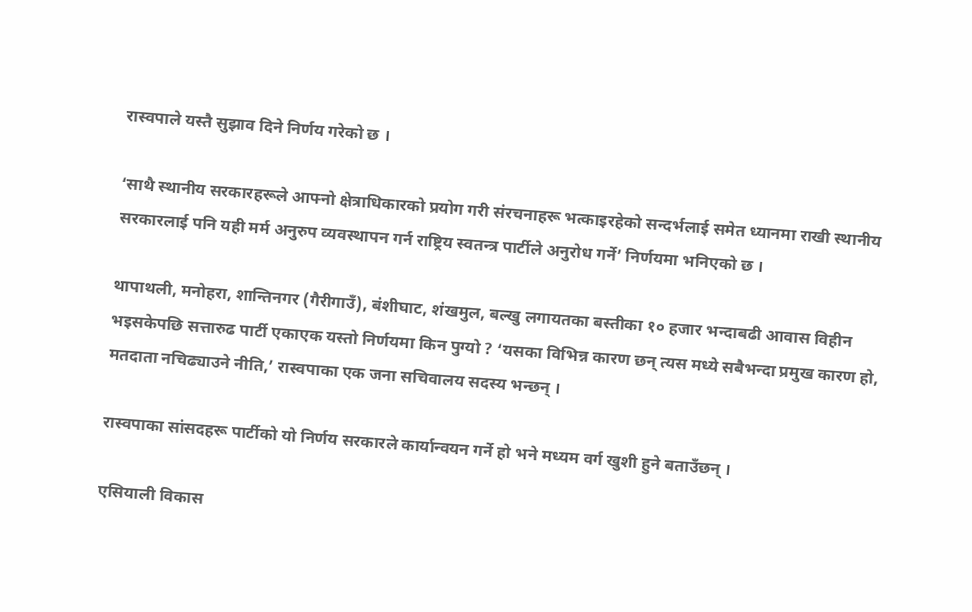रास्वपाले यस्तै सुझाव दिने निर्णय गरेको छ ।

‘साथै स्थानीय सरकारहरूले आफ्नो क्षेत्राधिकारको प्रयोग गरी संरचनाहरू भत्काइरहेको सन्दर्भलाई समेत ध्यानमा राखी स्थानीय सरकारलाई पनि यही मर्म अनुरुप व्यवस्थापन गर्न राष्ट्रिय स्वतन्त्र पार्टीले अनुरोध गर्ने’ निर्णयमा भनिएको छ ।

थापाथली, मनोहरा, शान्तिनगर (गैरीगाउँ), बंशीघाट, शंखमुल, बल्खु लगायतका बस्तीका १० हजार भन्दाबढी आवास विहीन भइसकेपछि सत्तारुढ पार्टी एकाएक यस्तो निर्णयमा किन पुग्यो ? ‘यसका विभिन्न कारण छन् त्यस मध्ये सबैभन्दा प्रमुख कारण हो, मतदाता नचिढ्याउने नीति,’ रास्वपाका एक जना सचिवालय सदस्य भन्छन् ।

रास्वपाका सांसदहरू पार्टीको यो निर्णय सरकारले कार्यान्वयन गर्ने हो भने मध्यम वर्ग खुशी हुने बताउँछन् ।

एसियाली विकास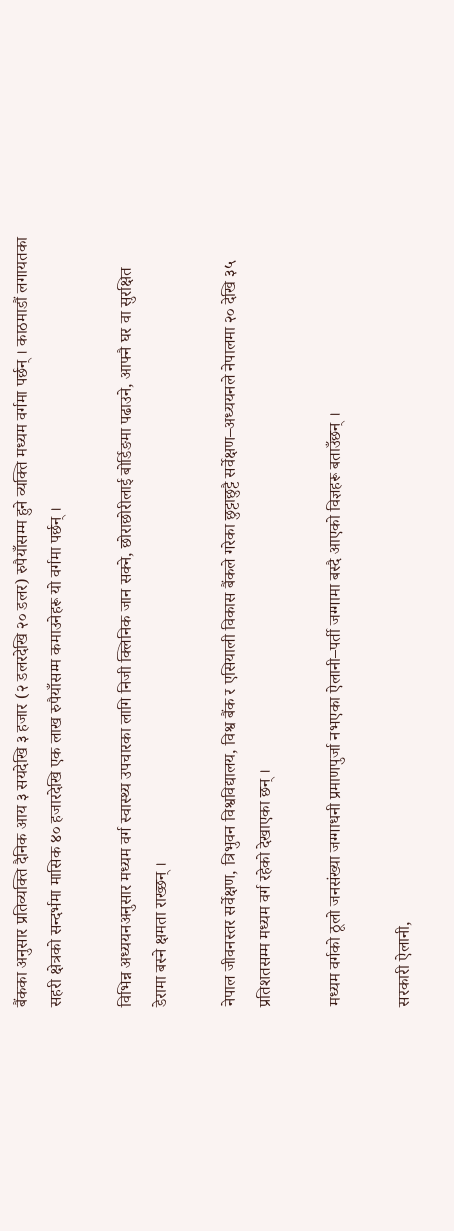बैंकका अनुसार प्रतिव्यक्ति दैनिक आय ३ सयदेखि ३ हजार (२ डलरदेखि २० डलर) रुपैयाँसम्म हुने व्यक्ति मध्यम वर्गमा पर्छन् । काठमाडौं लगायतका सहरी क्षेत्रको सन्दर्भमा मासिक ४० हजारदेखि एक लाख रुपैयाँसम्म कमाउनेहरू यो वर्गमा पर्छन् ।

विभिन्न अध्ययनअनुसार मध्यम वर्ग स्वास्थ्य उपचारका लागि निजी क्लिनिक जान सक्ने, छोराछोरीलाई बोर्डिङमा पढाउने, आफ्नै घर वा सुरक्षित डेरामा बस्ने क्षमता राख्छन् ।

नेपाल जीवनस्तर सर्वेक्षण, त्रिभुवन विश्वविद्यालय, विश्व बैंक र एसियाली विकास बैंकले गरेका छुट्टाछुट्टै सर्वेक्षण–अध्ययनले नेपालमा २० देखि ३५ प्रतिशतसम्म मध्यम वर्ग रहेको देखाएका छन् ।

मध्यम वर्गको ठूलो जनसंख्या जग्गाधनी प्रमाणपुर्जा नभएका ऐलानी–पर्ती जग्गामा बस्दै आएको विज्ञहरू बताउँछन् ।

सरकारी ऐलानी,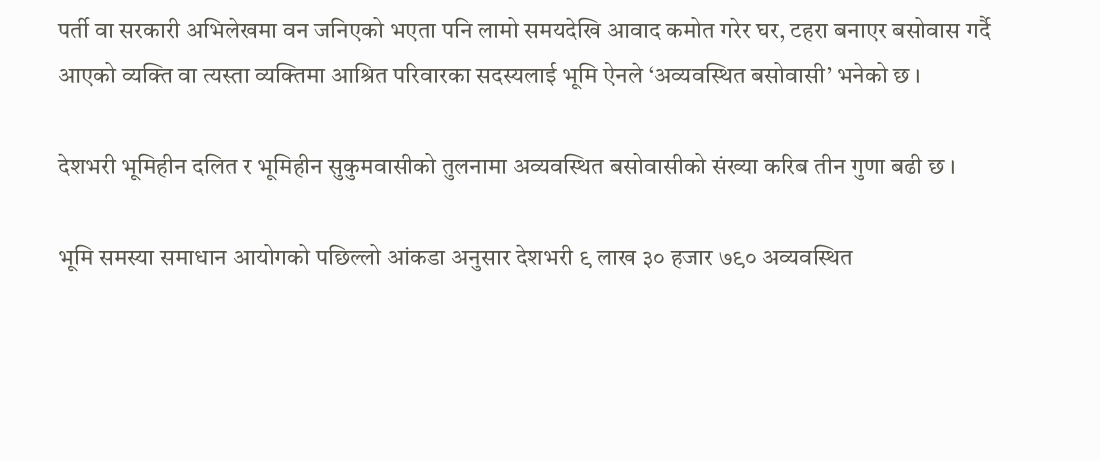पर्ती वा सरकारी अभिलेखमा वन जनिएको भएता पनि लामो समयदेखि आवाद कमोत गरेर घर, टहरा बनाएर बसोवास गर्दै आएको व्यक्ति वा त्यस्ता व्यक्तिमा आश्रित परिवारका सदस्यलाई भूमि ऐनले ‘अव्यवस्थित बसोवासी’ भनेको छ ।

देशभरी भूमिहीन दलित र भूमिहीन सुकुमवासीको तुलनामा अव्यवस्थित बसोवासीको संख्या करिब तीन गुणा बढी छ ।

भूमि समस्या समाधान आयोगको पछिल्लो आंकडा अनुसार देशभरी ९ लाख ३० हजार ७९० अव्यवस्थित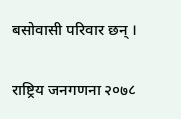बसोवासी परिवार छन् ।

राष्ट्रिय जनगणना २०७८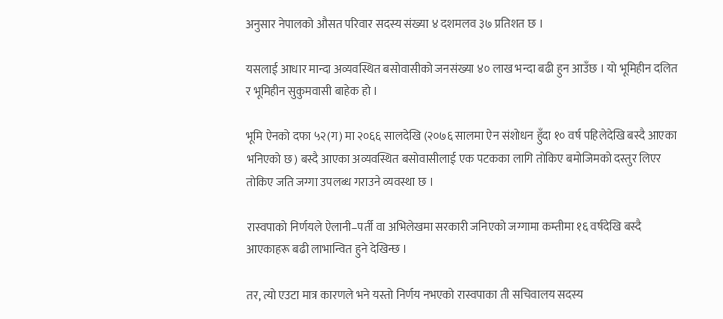अनुसार नेपालको औसत परिवार सदस्य संख्या ४ दशमलव ३७ प्रतिशत छ ।

यसलाई आधार मान्दा अव्यवस्थित बसोवासीको जनसंख्या ४० लाख भन्दा बढी हुन आउँछ । यो भूमिहीन दलित र भूमिहीन सुकुमवासी बाहेक हो ।

भूमि ऐनको दफा ५२(ग) मा २०६६ सालदेखि (२०७६ सालमा ऐन संशोधन हुँदा १० वर्ष पहिलेदेखि बस्दै आएका भनिएको छ) बस्दै आएका अव्यवस्थित बसोवासीलाई एक पटकका लागि तोकिए बमोजिमको दस्तुर लिएर तोकिए जति जग्गा उपलब्ध गराउने व्यवस्था छ ।

रास्वपाको निर्णयले ऐलानी–पर्ती वा अभिलेखमा सरकारी जनिएको जग्गामा कम्तीमा १६ वर्षदेखि बस्दै आएकाहरू बढी लाभान्वित हुने देखिन्छ ।

तर, त्यो एउटा मात्र कारणले भने यस्तो निर्णय नभएको रास्वपाका ती सचिवालय सदस्य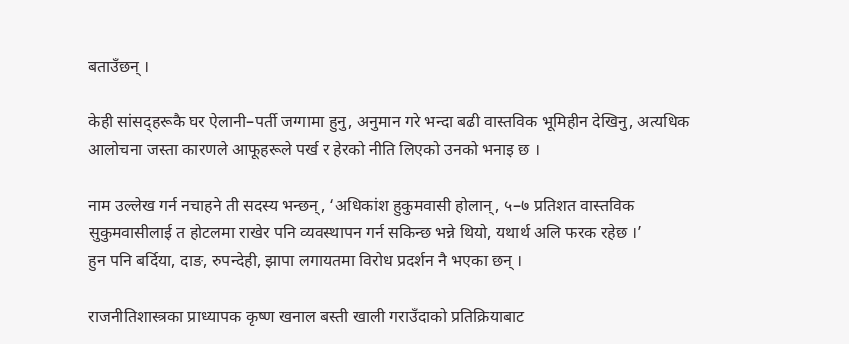बताउँछन् ।

केही सांसद्हरूकै घर ऐलानी–पर्ती जग्गामा हुनु, अनुमान गरे भन्दा बढी वास्तविक भूमिहीन देखिनु, अत्यधिक आलोचना जस्ता कारणले आफूहरूले पर्ख र हेरको नीति लिएको उनको भनाइ छ ।

नाम उल्लेख गर्न नचाहने ती सदस्य भन्छन्, ‘अधिकांश हुकुमवासी होलान्, ५–७ प्रतिशत वास्तविक सुकुमवासीलाई त होटलमा राखेर पनि व्यवस्थापन गर्न सकिन्छ भन्ने थियो, यथार्थ अलि फरक रहेछ ।’
हुन पनि बर्दिया, दाङ, रुपन्देही, झापा लगायतमा विरोध प्रदर्शन नै भएका छन् ।

राजनीतिशास्त्रका प्राध्यापक कृष्ण खनाल बस्ती खाली गराउँदाको प्रतिक्रियाबाट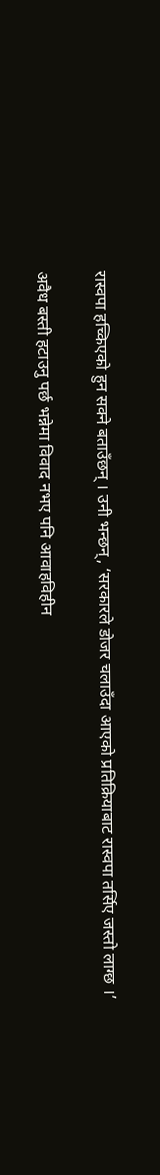रास्वपा हच्किएको हुन सक्ने बताउँछन् । उनी भन्छन्, ‘सरकारले डोजर चलाउँदा आएको प्रतिक्रियाबाट रास्वपा तर्सिए जस्तो लाग्छ ।’

अवैध बस्ती हटाउनु पर्छ भन्नेमा विवाद नभए पनि आवाहविहीन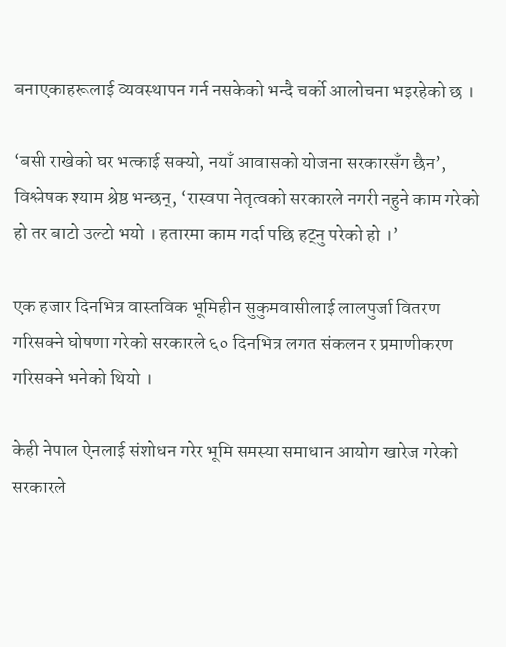बनाएकाहरूलाई व्यवस्थापन गर्न नसकेको भन्दै चर्को आलोचना भइरहेको छ ।

‘बसी राखेको घर भत्काई सक्यो, नयाँ आवासको योजना सरकारसँग छैन’, विश्लेषक श्याम श्रेष्ठ भन्छन्, ‘रास्वपा नेतृत्वको सरकारले नगरी नहुने काम गरेको हो तर बाटो उल्टो भयो । हतारमा काम गर्दा पछि हट्नु परेको हो ।’

एक हजार दिनभित्र वास्तविक भूमिहीन सुकुमवासीलाई लालपुर्जा वितरण गरिसक्ने घोषणा गरेको सरकारले ६० दिनभित्र लगत संकलन र प्रमाणीकरण गरिसक्ने भनेको थियो ।

केही नेपाल ऐनलाई संशोधन गरेर भूमि समस्या समाधान आयोग खारेज गरेको सरकारले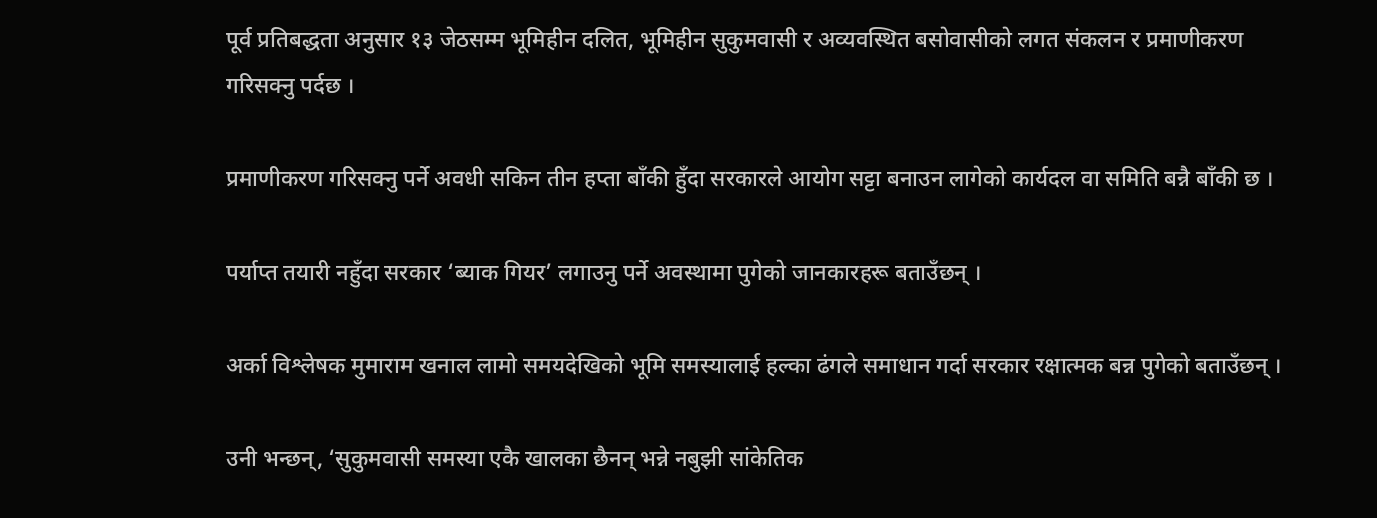पूर्व प्रतिबद्धता अनुसार १३ जेठसम्म भूमिहीन दलित, भूमिहीन सुकुमवासी र अव्यवस्थित बसोवासीको लगत संकलन र प्रमाणीकरण गरिसक्नु पर्दछ ।

प्रमाणीकरण गरिसक्नु पर्ने अवधी सकिन तीन हप्ता बाँकी हुँदा सरकारले आयोग सट्टा बनाउन लागेको कार्यदल वा समिति बन्नै बाँकी छ ।

पर्याप्त तयारी नहुँदा सरकार ‘ब्याक गियर’ लगाउनु पर्ने अवस्थामा पुगेको जानकारहरू बताउँछन् ।

अर्का विश्लेषक मुमाराम खनाल लामो समयदेखिको भूमि समस्यालाई हल्का ढंगले समाधान गर्दा सरकार रक्षात्मक बन्न पुगेको बताउँछन् ।

उनी भन्छन्, ‘सुकुमवासी समस्या एकै खालका छैनन् भन्ने नबुझी सांकेतिक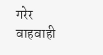गरेर वाहवाही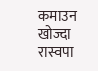कमाउन खोज्दा रास्वपा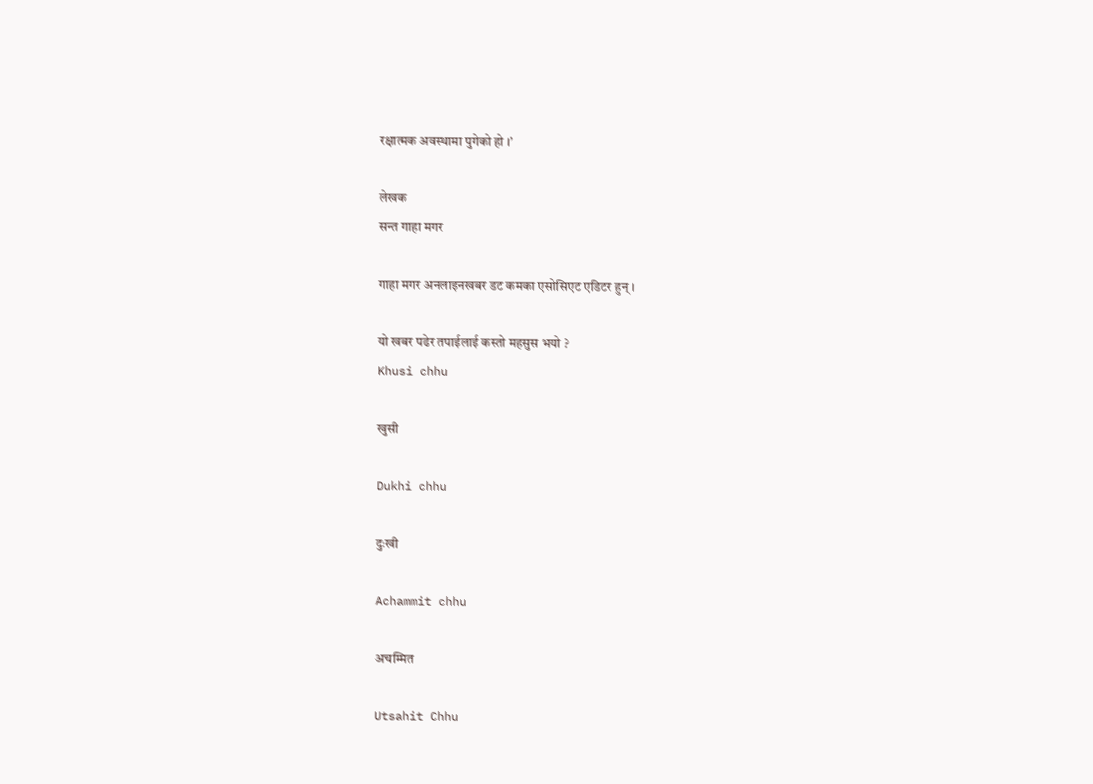रक्षात्मक अवस्थामा पुगेको हो ।’

लेखक
सन्त गाहा मगर

गाहा मगर अनलाइनखबर डट कमका एसोसिएट एडिटर हुन् ।

यो खबर पढेर तपाईलाई कस्तो महसुस भयो ?
Khusi chhu

खुसी

Dukhi chhu

दुःखी

Achammit chhu

अचम्मित

Utsahit Chhu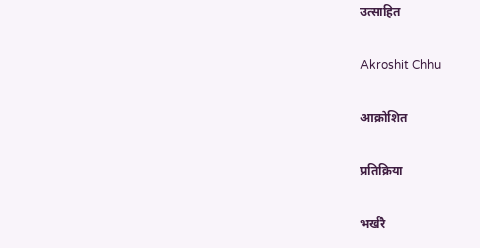उत्साहित

Akroshit Chhu

आक्रोशित

प्रतिक्रिया

भर्खरै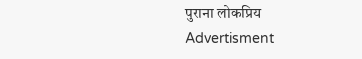पुराना लोकप्रिय
Advertisment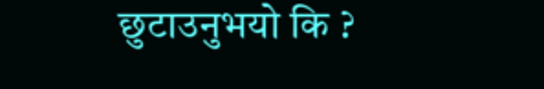छुटाउनुभयो कि ?